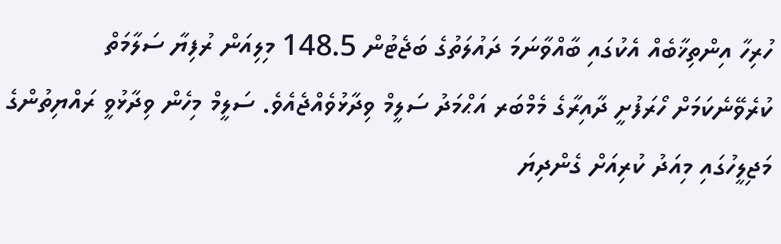ހުރިހާ އިންތިޚާބެއް އެކުގައި ބާއްވާނަމަ ދައުލަތުގެ ބަޖެޓުން 148.5 މިލިއަން ރުފިޔާ ސަލާމަތް ކުރެވޭނެކަމަށް ހޯރަފުށީ ދާއިރާގެ މެމްބަރ އަޙްމަދު ސަލީމް ވިދާޅުވެއްޖެއެވެ. ސަލީމް މިހެން ވިދާޅުވީ ރައްޔިތުންގެ މަޖިލީހުގައި މިއަދު ކުރިއަށް ގެންދިޔަ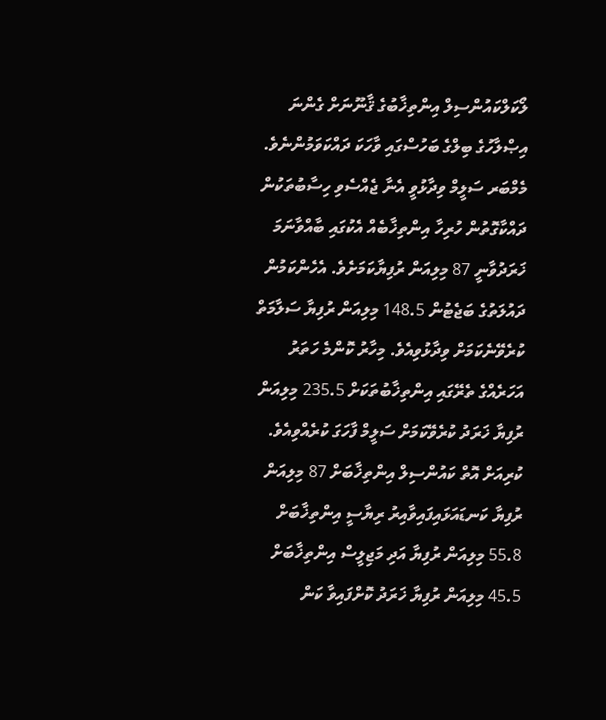ލޯކަލްކައުންސިލް އިންތިޚާބުގެ ޤާނޫނަށް ގެންނަ އިޞްލާހުގެ ބިލްގެ ބަހުސްގައި ވާހަކަ ދައްކަވަމުންނެވެ.
މެމްބަރ ސަލީމް ވިދާޅުވީ އެނާ ޖެއްސެވި ހިސާބުތަކުން ދައްކާގޮތުން ހުރިހާ އިންތިޚާބެއް އެކުގައި ބާއްވާނަމަ ޚަރަދުވާނީ 87 މިލިއަން ރުފިޔާކަމަށެވެ. އެހެންކަމުން ދައުލަތުގެ ބަޖެޓުން 148.5 މިލިއަން ރުފިޔާ ސަލާމަތް ކުރެވޭނެކަމަށް ވިދާޅުވިއެވެ. މިހާރު ކޮންމެ ހަތަރު އަހަރެއްގެ ތެރޭގައި އިންތިޚާބުތަކަށް 235.5 މިލިއަން ރުފިޔާ ޚަރަދު ކުރެވޭކަމަށް ސަލީމް ފާހަގަ ކުރެއްވިއެވެ. ކުރިއަށް އޮތް ކައުންސިލް އިންތިޚާބަށް 87 މިލިއަން ރުފިޔާ ކަނޑައަޅައިފައިވާއިރު ރިޔާސީ އިންތިޚާބަށް 55.8 މިލިއަން ރުފިޔާ އަދި މަޖިލީސް އިންތިޚާބަށް 45.5 މިލިއަން ރުފިޔާ ޚަރަދު ކޮށްފައިވާ ކަން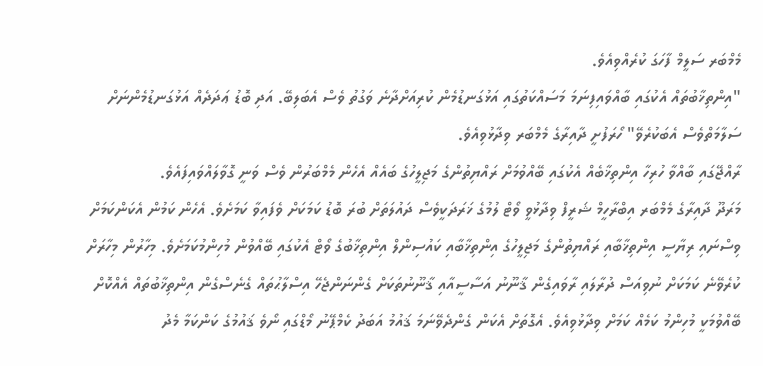މެމްބަރ ސަލީމް ފާހަގަ ކުރެއްވިއެވެ.
"އިންތިޚާބުތައް އެކުގައި ބާއްވައިފިނަމަ މަސައްކަތުގައި އަޅުގަނޑުމެން ކުރިއަށްދާނެ ވަގުތު ވެސް އެބަލިބޭ. އަދި ބޮޑު ޢަދަދެއް އަޅުގަނޑުމެންނަށް ސަލާމަތްވެސް އެބަކުރެވޭ" ހޯރަފުށީ ދާއިރާގެ މެމްބަރ ވިދާޅުވިއެވެ.
ރާއްޖޭގައި ބާއްވާ ހުރިހާ އިންތިޚާބެއް އެކުގައި ބޭއްވުމަށް ރައްޔިތުންގެ މަޖިލީހުގެ ބައެއް އެހެން މެމްބަރުން ވެސް ވަނީ ގޮވާލައްވައިފައެވެ.
މަރަދޫ ދާއިރާގެ މެމްބަރ އިބްރާހީމް ޝަރީފް ވިދާޅުވީ ވޯޓް ލުމުގެ ޚަރަދަކީވެސް ދައުލަތަށް ބުރަ ބޮޑު ކަމަކަށް ވެފައިވާ ކަމަށެވެ. އެހެން ކަމުން އެކަންކަމަށް ވިސްނައި ރިޔާސީ އިންތިޚާބާއި ރައްޔިތުންގެ މަޖިލީހުގެ އިންތިޚާބާއި ކައުސިންލް އިންތިޚާބުގެ ވޯޓް އެކުގައި ބޭއްވުން މުހިންމުކަމަށެވެ. މިހާރުން މިހާރަށް ކުރެވޭނެ ކަމަކަށް ނުވިއަސް ދުރާލައި ރާވައިގެން ޤާނޫނު އަސާސީއާއި ޤާނޫނުތަކަށް ގެންނަންޖެހޭ އިސްލާޙުތައް ގެނެސްގެން އިންތިޚާބުތައް އެއްކޮށް ބޭއްވުމަކީ މުހިންމު ކަމެއް ކަމަށް ވިދާޅުވިއެވެ. އެގޮތަށް އެކަން ގެންދެވޭނަމަ ޤައުމު އަބަދު ކެމްޕޭނު މޯޑްގައި ނޯވެ ޤައުމުގެ ކަންކަމާ މެދު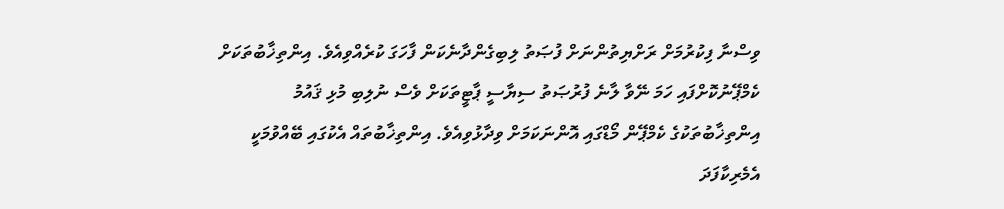ވިސްނާ ފިކުރުމަށް ރަށްޔިތުންނަށް ފުޞަތު ލިބިގެންދާނެކަން ފާހަގަ ކުރެއްވިއެވެ. އިންތިޚާބުތަކަށް ކެމްޕޭނުކޮށްފައި ހަމަ ނޭވާ ލާނެ ފުރުޞަތު ސިޔާސީ ޕާޓީތަކަށް ވެސް ނުލިބި މުޅި ޤައުމު އިންތިޚާބުތަކުގެ ކެމްޕޭން މޯޑްގައި އޮންނަކަމަށް ވިދާޅުވިއެވެ. އިންތިޚާބުތައް އެކުގައި ބޭއްވުމަކީ އެމެރިކާފަދަ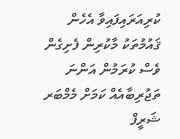ކުރިއަރައިފައިވާ އެހެން ޤައުމުތަކު މާކުރިން ފެށިގެން ވެސް ކުރަމުން އަންނަ ތަޖުރިބާއެއް ކަމަށް މެމްބަރ ޝަރީފް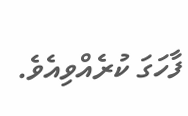ފާހަގަ ކުރެއްވިއެވެ.